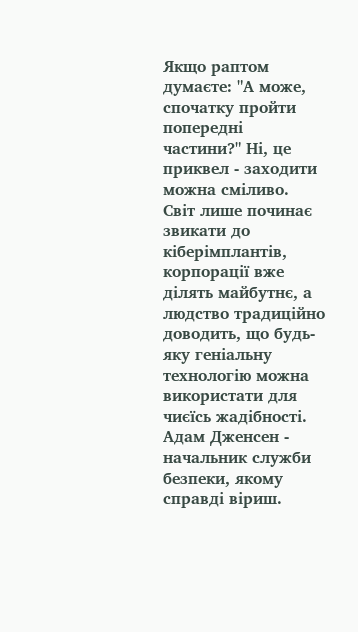Якщо раптом думаєте: "А може, спочатку пройти попередні частини?" Ні, це приквел - заходити можна сміливо. Світ лише починає звикати до кіберімплантів, корпорації вже ділять майбутнє, а людство традиційно доводить, що будь-яку геніальну технологію можна використати для чиєїсь жадібності.
Адам Дженсен - начальник служби безпеки, якому справді віриш.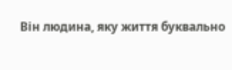Він людина, яку життя буквально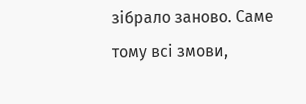зібрало заново. Саме тому всі змови,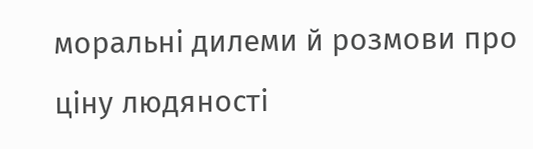моральні дилеми й розмови про ціну людяності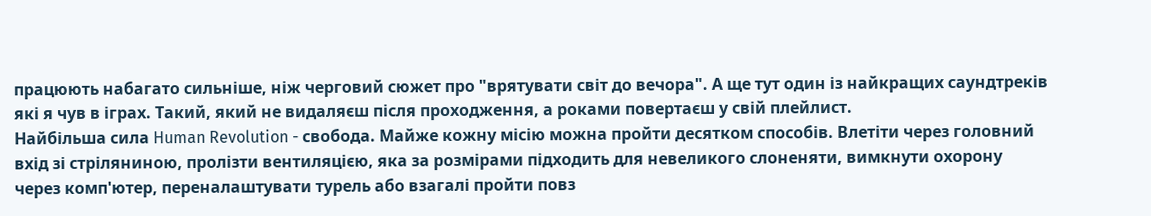працюють набагато сильніше, ніж черговий сюжет про "врятувати світ до вечора". А ще тут один із найкращих саундтреків які я чув в іграх. Такий, який не видаляєш після проходження, а роками повертаєш у свій плейлист.
Найбільша сила Human Revolution - свобода. Майже кожну місію можна пройти десятком способів. Влетіти через головний вхід зі стріляниною, пролізти вентиляцією, яка за розмірами підходить для невеликого слоненяти, вимкнути охорону через комп'ютер, переналаштувати турель або взагалі пройти повз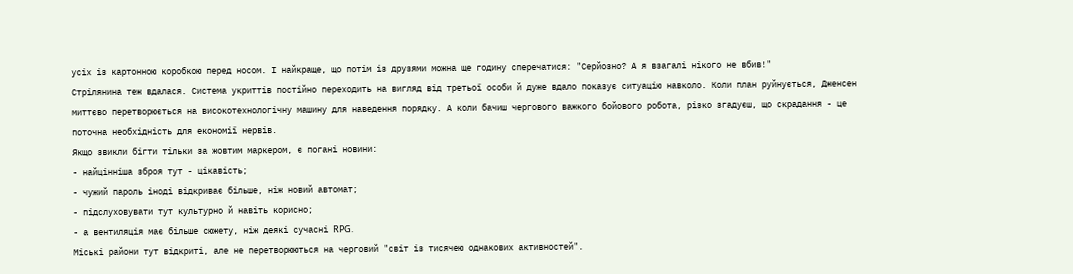усіх із картонною коробкою перед носом. І найкраще, що потім із друзями можна ще годину сперечатися: "Серйозно? А я взагалі нікого не вбив!"
Стрілянина теж вдалася. Система укриттів постійно переходить на вигляд від третьої особи й дуже вдало показує ситуацію навколо. Коли план руйнується, Дженсен миттєво перетворюється на високотехнологічну машину для наведення порядку. А коли бачиш чергового важкого бойового робота, різко згадуєш, що скрадання - це поточна необхідність для економії нервів.
Якщо звикли бігти тільки за жовтим маркером, є погані новини:
- найцінніша зброя тут - цікавість;
- чужий пароль іноді відкриває більше, ніж новий автомат;
- підслуховувати тут культурно й навіть корисно;
- а вентиляція має більше сюжету, ніж деякі сучасні RPG.
Міські райони тут відкриті, але не перетворюються на черговий "світ із тисячею однакових активностей".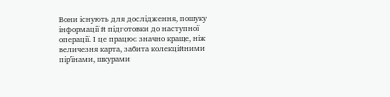Вони існують для дослідження, пошуку інформації й підготовки до наступної операції. І це працює значно краще, ніж величезня карта, забита колекційними пір'їнами, шкурами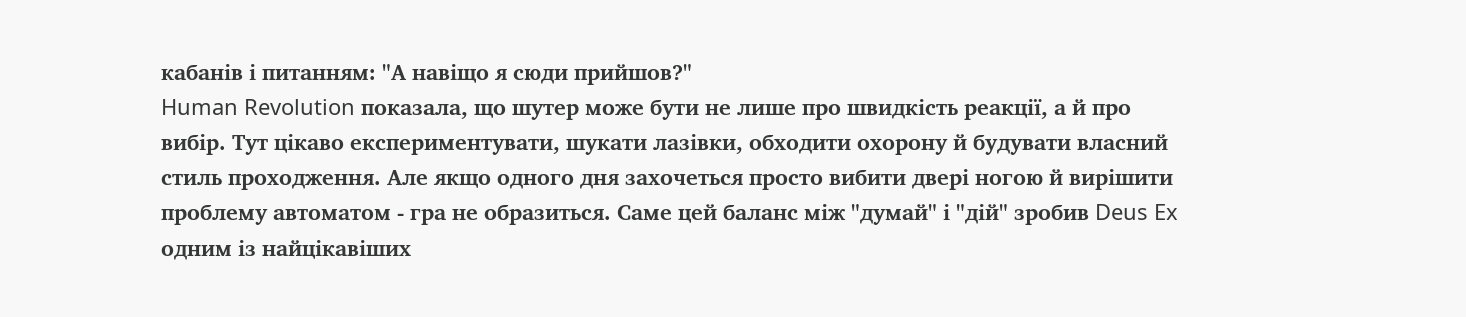кабанів і питанням: "А навіщо я сюди прийшов?"
Human Revolution показала, що шутер може бути не лише про швидкість реакції, а й про вибір. Тут цікаво експериментувати, шукати лазівки, обходити охорону й будувати власний стиль проходження. Але якщо одного дня захочеться просто вибити двері ногою й вирішити проблему автоматом - гра не образиться. Саме цей баланс між "думай" і "дій" зробив Deus Ex одним із найцікавіших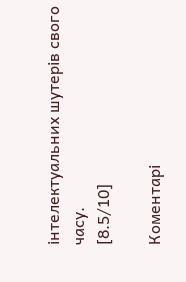інтелектуальних шутерів свого часу.
[8.5/10]

Коментарі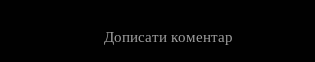Дописати коментар